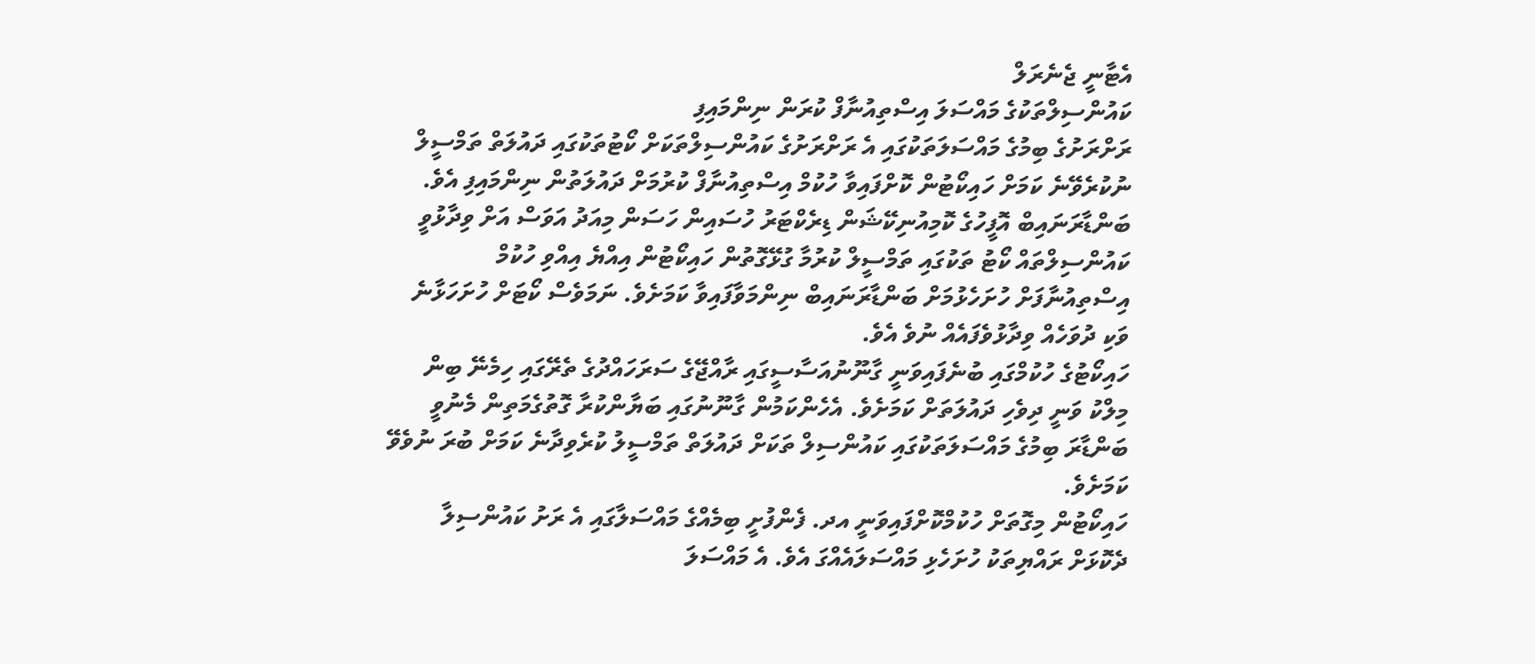އެޓާނީ ޖެނެރަލް
ކައުންސިލްތަކުގެ މައްސަލަ އިސްތިއުނާފް ކުރަން ނިންމައިފި
ރަށްރަށުގެ ބިމުގެ މައްސަލަތަކުގައި އެ ރަށްރަށުގެ ކައުންސިލްތަކަށް ކޯޓުތަކުގައި ދައުލަތް ތަމްސީލް ނުކުރެވޭނެ ކަމަށް ހައިކޯޓުން ކޮށްފައިވާ ހުކުމް އިސްތިއުނާފް ކުރުމަށް ދައުލަތުން ނިންމައިފި އެވެ.
ބަންޑާރަނައިބް އޮފީހުގެ ކޮމިއުނިކޭޝަން ޑިރެކްޓަރު ހުސައިން ހަސަން މިއަދު އަވަސް އަށް ވިދާޅުވީ ކައުންސިލްތައް ކޯޓު ތަކުގައި ތަމްސީލް ކުރުމާ ގުޅޭގޮތުން ހައިކޯޓުން އިއްޔެ އިއްވި ހުކުމް އިސްތިއުނާފަށް ހުށަހެޅުމަށް ބަންޑާރަނައިބް ނިންމަވާފައިވާ ކަމަށެވެ. ނަމަވެސް ކޯޓަށް ހުށަހަޅާނެ ވަކި ދުވަހެއް ވިދާޅުވެފައެއް ނުވެ އެވެ.
ހައިކޯޓުގެ ހުކުމްގައި ބުނެފައިވަނީ ގާނޫނުއަސާސީގައި ރާއްޖޭގެ ސަރަހައްދުގެ ތެރޭގައި ހިމެނޭ ބިން މިލްކު ވަނީ ދިވެހި ދައުލަތަށް ކަމަށެވެ. އެހެންކަމުން ގާނޫނުގައި ބަޔާންކުރާ ގޮތުގެމަތިން މެނުވީ ބަންޑާރަ ބިމުގެ މައްސަލަތަކުގައި ކައުންސިލް ތަކަށް ދައުލަތް ތަމްސީލު ކުރެވިދާނެ ކަމަށް ބުރަ ނުވެވޭ ކަމަށެވެ.
ހައިކޯޓުން މިގޮތަށް ހުކުމްކޮށްފައިވަނީ އދ. ފެންފުށީ ބިމެއްގެ މައްސަލާގައި އެ ރަށު ކައުންސިލާ ދެކޮޅަށް ރައްޔިތަކު ހުށަހެޅި މައްސަލައެއްގަ އެވެ. އެ މައްސަލަ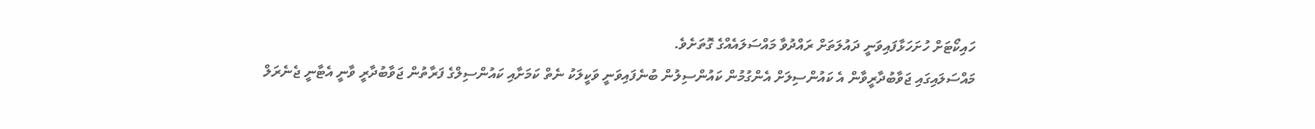ހައިކޯޓަށް ހުށަހަޅާފައިވަނީ ދައުލަތަށް ރައްދުވާ މައްސަލައެއްގެ ގޮތަށެވެ.
މައްސަލައިގައި ޖަވާބުދާރީވާން އެ ކައުންސިލަށް އެންގުމުން ކައުންސިލުން ބުނެފައިވަނީ ވަކީލަކު ނެތް ކަމަށާއި ކައުންސިލްގެ ފަރާތުން ޖަވާބުދާރީ ވާނީ އެޓާނީ ޖެނެރަލް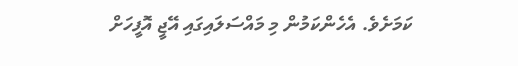ކަމަށެވެ. އެހެންކަމުން މި މައްސަލައިގައި އޭޖީ އޮފީހަށް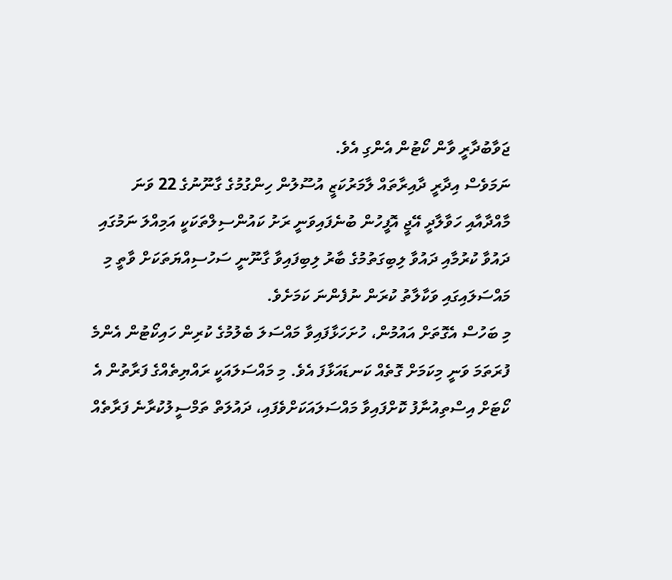ޖަވާބުދާރީ ވާން ކޯޓުން އެންގި އެވެ.
ނަމަވެސް އިދާރީ ދާއިރާތައް ލާމަރުކަޒީ އުސޫލުން ހިންގުމުގެ ގާނޫނުގެ 22 ވަނަ މާއްދާއާއި ހަވާލާދީ އޭޖީ އޮފީހުން ބުނެފައިވަނީ ރަށު ކައުންސިލްތަކަކީ އަމިއްލަ ނަމުގައި ދައުވާ ކުރުމާއި ދައުވާ ލިބިގަތުމުގެ ބާރު ލިބިފައިވާ ގާނޫނީ ސަހުސިއްޔަތަކަށް ވާތީ މި މައްސަލައިގައި ވަކާލާތު ކުރަން ނުފެންނަ ކަމަށެވެ.
މި ބަހުސް އެގޮތަށް އައުމުން، ހުށަހަޅާފައިވާ މައްސަލަ ބެލުމުގެ ކުރިން ހައިކޯޓުން އެންމެ ފުރަތަމަ ވަނީ މިކަމަށް ގޮތެއް ކަނޑައަޅާފަ އެވެ. މި މައްސަލައަކީ ރައްޔިތެއްގެ ފަރާތުން އެ ކޯޓަށް އިސްތިއުނާފު ކޮށްފައިވާ މައްސަލައަކަށްވެފައި، ދައުލަތް ތަމްސީލުކުރާނެ ފަރާތެއް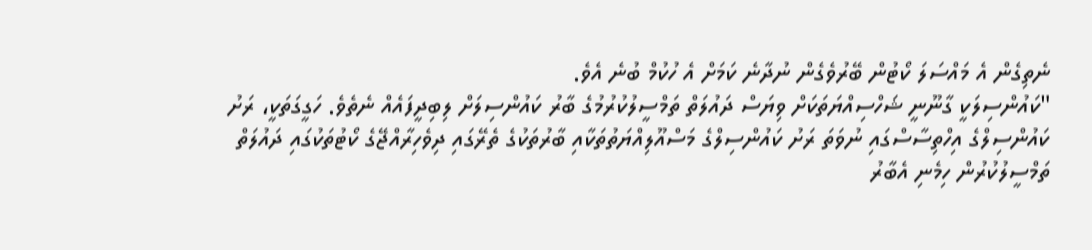ނެތިގެން އެ މައްސަލަ ކޯޓުން ބޭރުވެގެން ނުދާނެ ކަމަށް އެ ހުކުމް ބުނެ އެވެ.
"ކައުންސިލަކީ ގާނޫނީ ޝަހްސިއްޔަތަކަށް ވިޔަސް ދައުލަތް ތަމްސީލުކުރުމުގެ ބާރު ކައުންސިލަށް ލިބިދީފައެއް ނެތެވެ. ހަގީގަތަކީ، ރަށު ކައުންސިލްގެ އިހްތިސާސްގައި ނުވަތަ ރަށު ކައުންސިލްގެ މަސްއޫލިއްޔަތުތަކާއި ބާރުތަކުގެ ތެރޭގައި ދިވެހިރާއްޖޭގެ ކޯޓުތަކުގައި ދައުލަތް ތަމްސީލުކުރުން ހިމެނި އެބާރު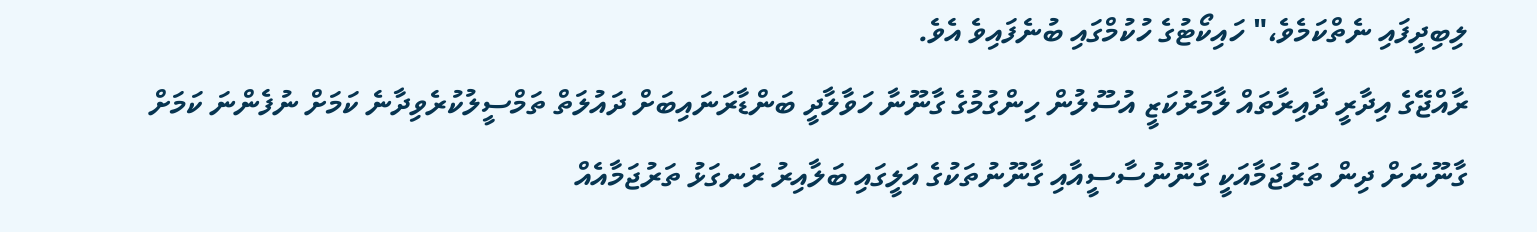ލިބިދީފައި ނެތްކަމެވެ،" ހައިކޯޓުގެ ހުކުމްގައި ބުނެފައިވެ އެވެ.
ރާއްޖޭގެ އިދާރީ ދާއިރާތައް ލާމަރުކަޒީ އުސޫލުން ހިންގުމުގެ ގާނޫނާ ހަވާލާދީ ބަންޑާރަނައިބަށް ދައުލަތް ތަމްސީލުކުރެވިދާނެ ކަމަށް ނުފެންނަ ކަމަށް ގާނޫނަށް ދިން ތަރުޖަމާއަކީ ގާނޫނުސާސީއާއި ގާނޫނުތަކުގެ އަލީގައި ބަލާއިރު ރަނގަޅު ތަރުޖަމާއެއް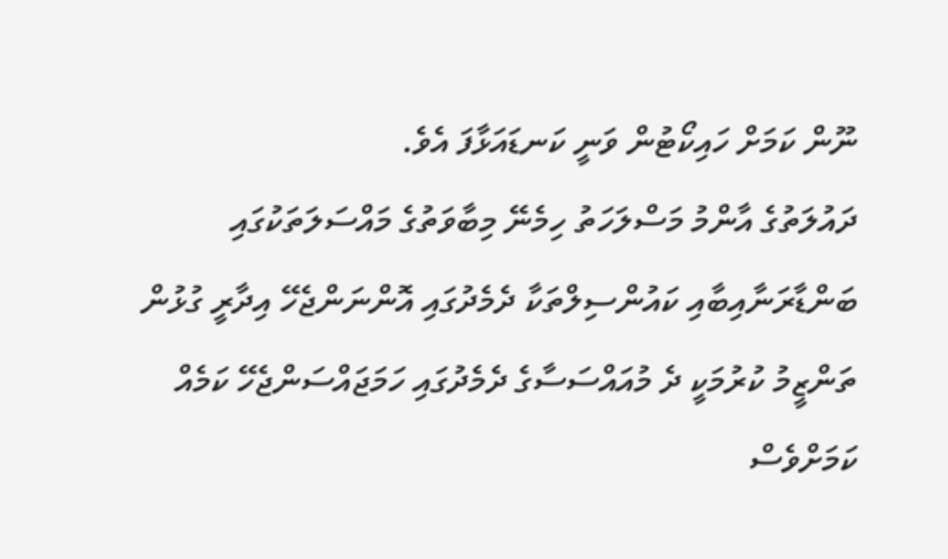ނޫން ކަމަށް ހައިކޯޓުން ވަނީ ކަނޑައަޅާފަ އެވެ.
ދައުލަތުގެ އާންމު މަސްލަހަތު ހިމެނޭ މިބާވަތުގެ މައްސަލަތަކުގައި ބަންޑާރަނާއިބާއި ކައުންސިލްތަކާ ދެމެދުގައި އޮންނަންޖެހޭ އިދާރީ ގުޅުން ތަންޒީމު ކުރުމަކީ ދެ މުއައްސަސާގެ ދެމެދުގައި ހަމަޖައްސަންޖެހޭ ކަމެއް ކަމަށްވެސް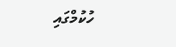ހުކުމްގައި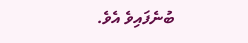ބުނެފައިވެ އެވެ.